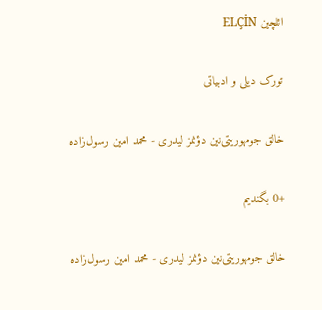ائلچین ELÇİN

تورک دیلی و ادبیاتی

خالق جومهوریتی‌نین دؤنمز لیدری - محمد امین رسول‌زاده

+0 بگندیم

خالق جومهوریتی‌نین دؤنمز لیدری - محمد امین رسول‌زاده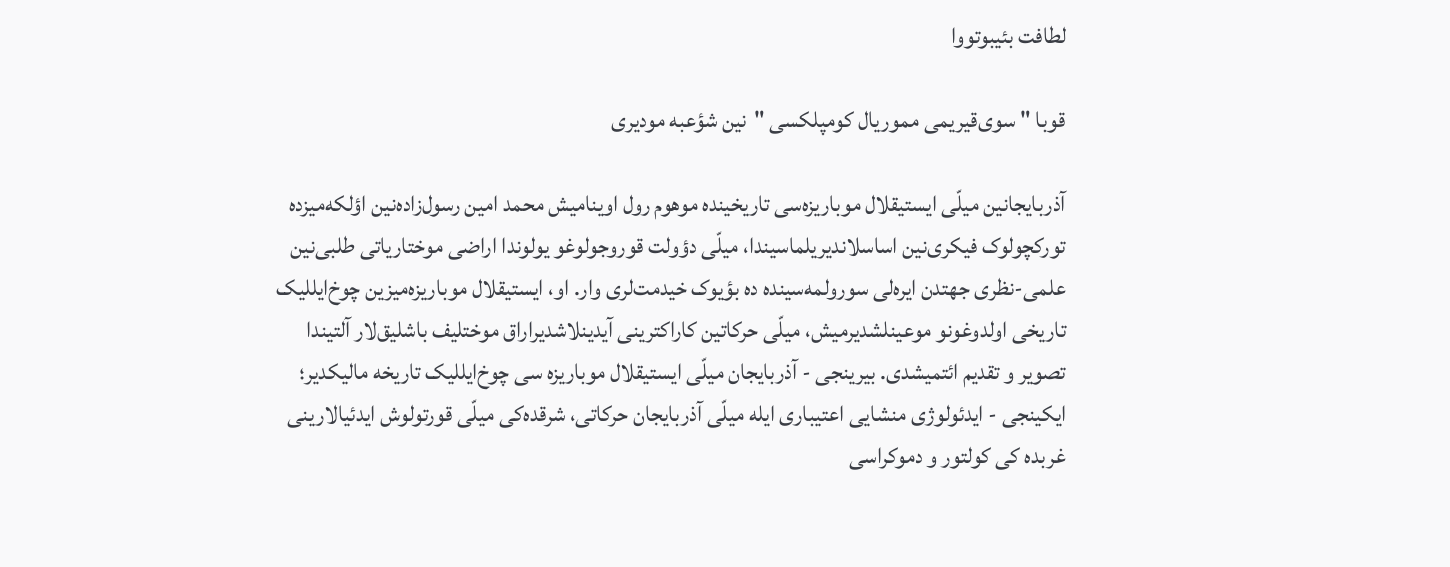لطافت بئیبوتووا

قوبا " سوی‌قیریمی مموریال کومپلکسی "نین شؤعبه مودیری

آذربایجانین میلّی ایستیقلال موباریزه‌سی تاریخینده موهوم رول اوینامیش محمد امین رسول‌زاده‌نین اؤلکه‌میزده تورکچولوک فیکری‌نین اساسلاندیریلماسیندا، میلّی دؤولت قوروجولوغو یولوندا اراضی موختاریاتی طلبی‌نین علمی-نظری جهتدن ایره‌لی سورولمه‌سینده ده بؤیوک خیدمت‌لری وار. او، ایستیقلال موباریزه‌میزین چوخ‌ایللیک تاریخی اولدوغونو موعینلشدیرمیش، میلّی حرکاتین کاراکترینی آیدینلاشدیراراق موختلیف باشلیق‌لار آلتیندا تصویر و تقدیم ائتمیشدی. بیرینجی - آذربایجان میلّی ایستیقلال موباریزه سی چوخ‌ایللیک تاریخه مالیکدیر؛ ایکینجی - ایدئولوژی منشایی اعتیباری ایله میلّی آذربایجان حرکاتی، شرقده‌کی میلّی قورتولوش ایدئیالارینی غربده کی کولتور و دموکراسی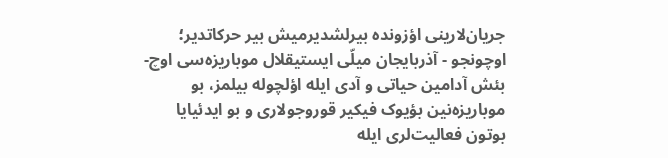جریان‌لارینی اؤزونده بیرلشدیرمیش بیر حرکاتدیر؛ اوچونجو - آذربایجان میلّی ایستیقلال موباریزه‌سی اوچ-بئش آدامین حیاتی و آدی ایله اؤلچوله بیلمز، بو موباریزه‌نین بؤیوک فیکیر قوروجولاری و بو ایدئیایا بوتون فعالیت‌لری ایله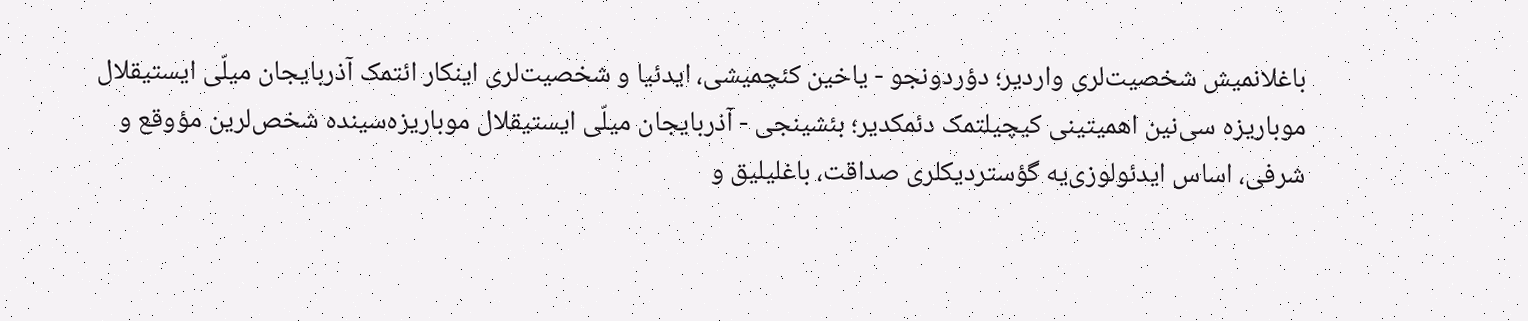باغلانمیش شخصیت‌لری واردیر؛ دؤردونجو - یاخین کئچمیشی، ایدئیا و شخصیت‌لری اینکار ائتمک آذربایجان میلّی ایستیقلال موباریزه سی‌نین اهمیتینی کیچیلتمک دئمکدیر؛ بئشینجی - آذربایجان میلّی ایستیقلال موباریزه‌سینده شخص‌لرین مؤوقع و شرفی، اساس ایدئولوزی‌یه گؤستردیکلری صداقت، باغلیلیق و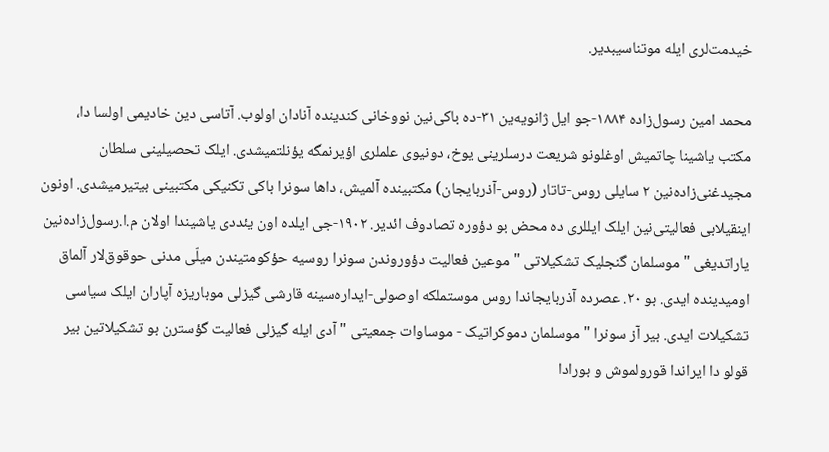خیدمت‌لری ایله موتناسیبدیر.

محمد امین رسول‌زاده ۱۸۸۴-جو ایل ژانویه‌ین ۳۱-ده باکی‌نین نووخانی کندینده آنادان اولوب. آتاسی دین خادیمی اولسا دا، مکتب یاشینا چاتمیش اوغلونو شریعت درسلرینی یوخ، دونیوی علملری اؤیرنمگه یؤنلتمیشدی. ایلک تحصیلینی سلطان مجیدغنی‌زاده‌نین ۲ سایلی روس-تاتار (روس-آذربایجان) مکتبینده آلمیش، داها سونرا باکی تکنیکی مکتبینی بیتیرمیشدی. اونون اینقیلابی فعالیتی‌نین ایلک ایللری ده محض بو دؤوره تصادوف ائدیر. ۱۹۰۲-جی ایلده اون یئددی یاشیندا اولان م.ا.رسول‌زاده‌نین یاراتدیغی " موسلمان گنجلیک تشکیلاتی " موعین فعالیت دؤوروندن سونرا روسیه حؤکومتیندن میلّی مدنی حوقوق‌لار آلماق اومیدینده ایدی. بو ۲۰. عصرده آذربایجاندا روس موستملکه اوصولی-ایداره‌سینه قارشی گیزلی موباریزه آپاران ایلک سیاسی تشکیلات ایدی. بیر آز سونرا " موسلمان دموکراتیک - موساوات جمعیتی " آدی ایله گیزلی فعالیت گؤسترن بو تشکیلاتین بیر قولو دا ایراندا قورولموش و بورادا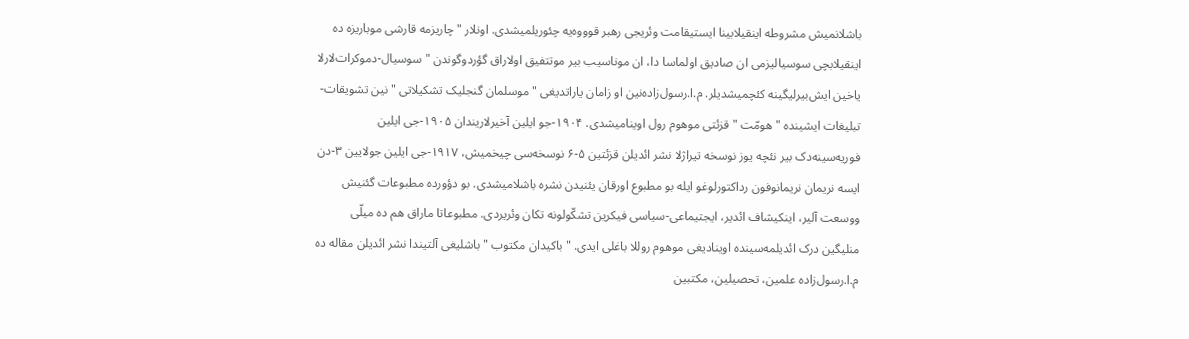باشلانمیش مشروطه اینقیلابینا ایستیقامت وئریجی رهبر قوووه‌یه چئوریلمیشدی. اونلار " چاریزمه قارشی موباریزه ده اینقیلابچی سوسیالیزمی ان صادیق اولماسا دا، ان موناسیب بیر موتتفیق اولاراق گؤردوگوندن " سوسیال-دموکرات‌لارلا یاخین ایش‌بیرلیگینه کئچمیشدیلر. م.ا.رسول‌زاده‌نین او زامان یاراتدیغی " موسلمان گنجلیک تشکیلاتی "نین تشویقات-تبلیغات ایشینده " هومّت " قزئتی موهوم رول اوینامیشدی. ۱۹۰۴-جو ایلین آخیرلاریندان ۱۹۰۵-جی ایلین فوریه‌سینه‌دک بیر نئچه یوز نوسخه تیراژلا نشر ائدیلن قزئتین ۵-۶ نوسخه‌سی چیخمیش، ۱۹۱۷-جی ایلین جولایین ۳-دن ایسه نریمان نریمانوفون رداکتورلوغو ایله بو مطبوع اورقان یئنیدن نشره باشلامیشدی. بو دؤورده مطبوعات گئنیش ووسعت آلیر، اینکیشاف ائدیر، ایجتیماعی-سیاسی فیکرین تشکّولونه تکان وئریردی. مطبوعاتا ماراق هم ده میلّی منلیگین درک ائدیلمه‌سینده اوینادیغی موهوم روللا باغلی ایدی. " باکیدان مکتوب " باشلیغی آلتیندا نشر ائدیلن مقاله ده م.ا.رسول‌زاده علمین، تحصیلین، مکتبین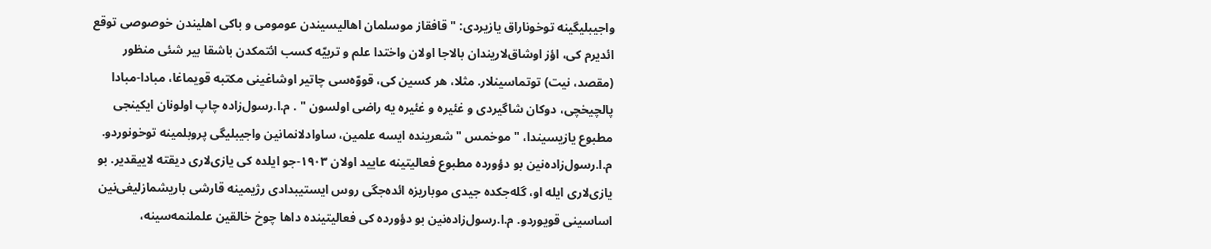واجیبلیگینه توخوناراق یازیردی: " قافقاز موسلمان اهالیسیندن عومومی و باکی اهلیندن خوصوصی توقع ائدیرم کی، اؤز اوشاق‌لاریندان بالاجا اولان واختدا علم و تربیّه کسب ائتمکدن باشقا بیر شئی منظور (مقصد، نیت) توتماسینلار. مثلا، هر کسین کی، قووّه‌سی چاتیر اوشاغینی مکتبه قویماغا، مبادا-مبادا پالچیخچی، دوکان شاگیردی و غئیره و غئیره یه راضی اولسون " . م.ا.رسول‌زاده چاپ اولونان ایکینجی مطبوع یازیسیندا، " موخمس " شعرینده ایسه علمین، ساوادلانمانین واجیبلیگی پروبلمینه توخونوردو. م.ا.رسول‌زاده‌نین بو دؤورده مطبوع فعالیتینه عایید اولان ۱۹۰۳-جو ایلده کی یازی‌لاری دیقته لاییقدیر. بو یازی‌لاری ایله او، گله‌جکده جیدی موباریزه ائده‌جگی روس ایستیبدادی رژیمینه قارشی باریشمازلیغی‌نین اساسینی قویوردو. م.ا.رسول‌زاده‌نین بو دؤورده کی فعالیتینده داها چوخ خالقین علملنمه‌سینه،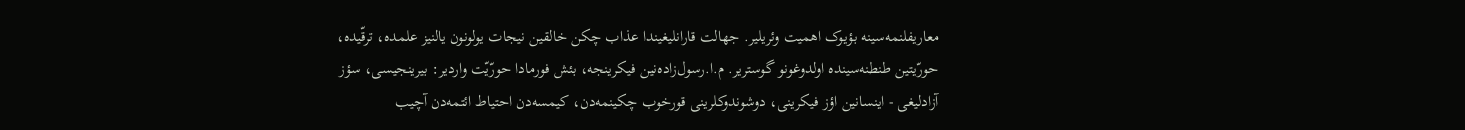معاریفلنمه‌سینه بؤیوک اهمیت وئریلیر. جهالت قارانلیغیندا عذاب چکن خالقین نیجات یولونون یالنیز علمده، ترقّیده، حورّیتین طنطنه‌سینده اولدوغونو گوستریر. م.ا.رسول‌زاده‌نین فیکرینجه، بئش فورمادا حورّیّت واردیر: بیرینجیسی، سؤز آزادلیغی - اینسانین اؤز فیکرینی، دوشوندوکلرینی قورخوب چکینمه‌دن، کیمسه‌دن احتیاط ائتمه‌دن آچیب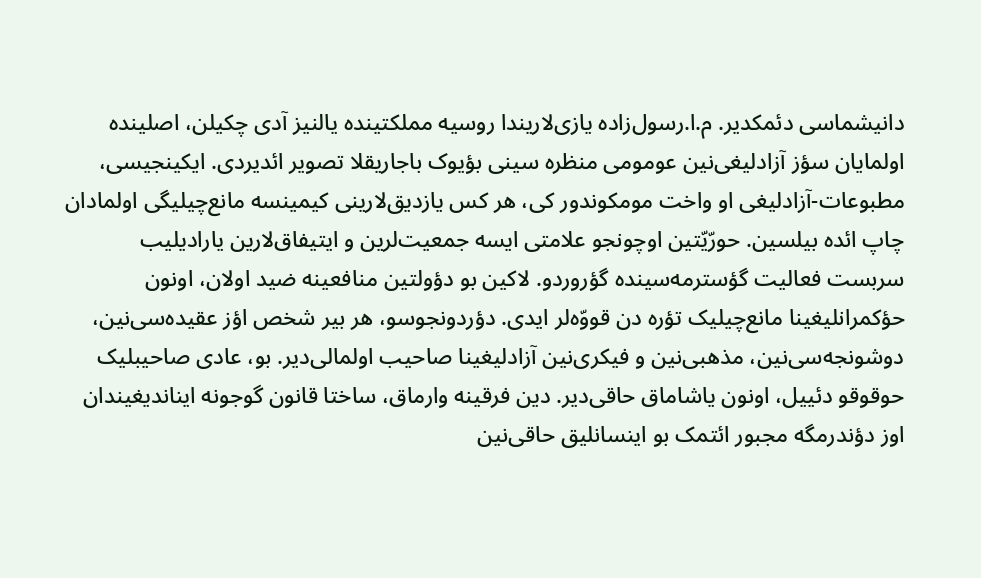دانیشماسی دئمکدیر. م.ا.رسول‌زاده یازی‌لاریندا روسیه مملکتینده یالنیز آدی چکیلن، اصلینده اولمایان سؤز آزادلیغی‌نین عومومی منظره سینی بؤیوک باجاریقلا تصویر ائدیردی. ایکینجیسی، مطبوعات-آزادلیغی او واخت مومکوندور کی، هر کس یازدیق‌لارینی کیمینسه مانع‌چیلیگی اولمادان چاپ ائده بیلسین. حورّیّتین اوچونجو علامتی ایسه جمعیت‌لرین و ایتیفاق‌لارین یارادیلیب سربست فعالیت گؤسترمه‌سینده گؤروردو. لاکین بو دؤولتین منافعینه ضید اولان، اونون حؤکمرانلیغینا مانع‌چیلیک تؤره دن قووّه‌لر ایدی. دؤردونجوسو، هر بیر شخص اؤز عقیده‌سی‌نین، دوشونجه‌سی‌نین، مذهبی‌نین و فیکری‌نین آزادلیغینا صاحیب اولمالی‌دیر. بو، عادی صاحیبلیک حوقوقو دئییل، اونون یاشاماق حاقی‌دیر. دین فرقینه وارماق، ساختا قانون گوجونه ایناندیغیندان اوز دؤندرمگه مجبور ائتمک بو اینسانلیق حاقی‌نین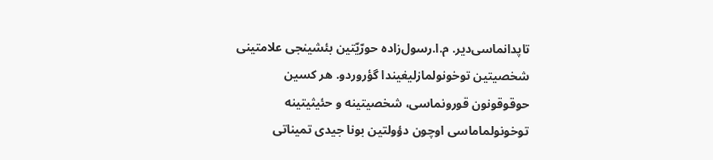تاپدانماسی‌دیر. م.ا.رسول‌زاده حورّیّتین بئشینجی علامتینی شخصیتین توخونولمازلیغیندا گؤروردو. هر کسین حوقوقونون قورونماسی، شخصیتینه و حئیثیتینه توخونولماماسی اوچون دؤولتین بونا جیدی تمیناتی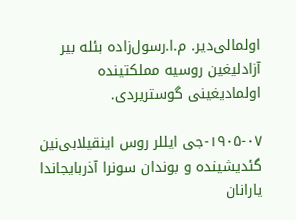اولمالی‌دیر. م.ا.رسول‌زاده بئله بیر آزادلیغین روسیه مملکتینده اولمادیغینی گوستریردی.

۱۹۰۵-۰۷-جی ایللر روس اینقیلابی‌نین گئدیشینده و بوندان سونرا آذربایجاندا یارانان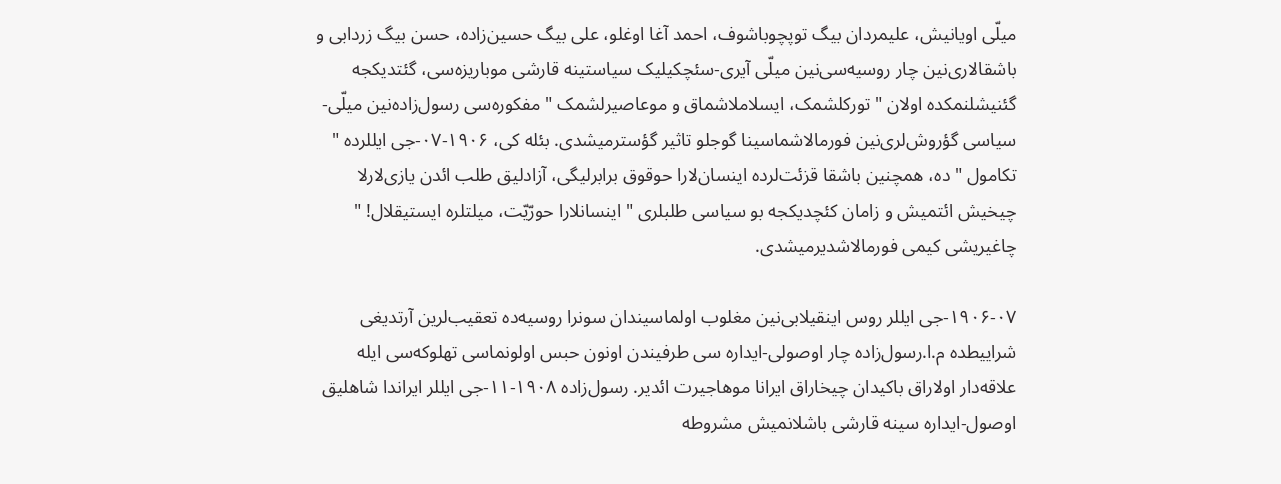میلّی اویانیش، علیمردان بیگ توپچوباشوف، احمد آغا اوغلو، علی بیگ حسین‌زاده، حسن بیگ زردابی و باشقالاری‌نین چار روسیه‌سی‌نین میلّی آیری-سئچکیلیک سیاستینه قارشی موباریزه‌سی، گئتدیکجه گئنیشلنمکده اولان " تورکلشمک، ایسلاملاشماق و موعاصیرلشمک " مفکوره‌سی رسول‌زاده‌نین میلّی-سیاسی گؤروش‌لری‌نین فورمالاشماسینا گوجلو تاثیر گؤسترمیشدی. بئله کی، ۱۹۰۶-۰۷-جی ایللرده " تکامول " ده، همچنین باشقا قزئت‌لرده اینسان‌لارا حوقوق برابرلیگی، آزادلیق طلب ائدن یازی‌لارلا چیخیش ائتمیش و زامان کئچدیکجه بو سیاسی طلبلری " اینسانلارا حورّیّت، میلتلره ایستیقلال! " چاغیریشی کیمی فورمالاشدیرمیشدی.

۱۹۰۶-۰۷-جی ایللر روس اینقیلابی‌نین مغلوب اولماسیندان سونرا روسیه‌ده تعقیب‌لرین آرتدیغی شراییطده م.ا.رسول‌زاده چار اوصولی-ایداره سی طرفیندن اونون حبس اولونماسی تهلوکه‌سی ایله علاقه‌دار اولاراق باکیدان چیخاراق ایرانا موهاجیرت ائدیر. رسول‌زاده ۱۹۰۸-۱۱-جی ایللر ایراندا شاهلیق اوصول-ایداره سینه قارشی باشلانمیش مشروطه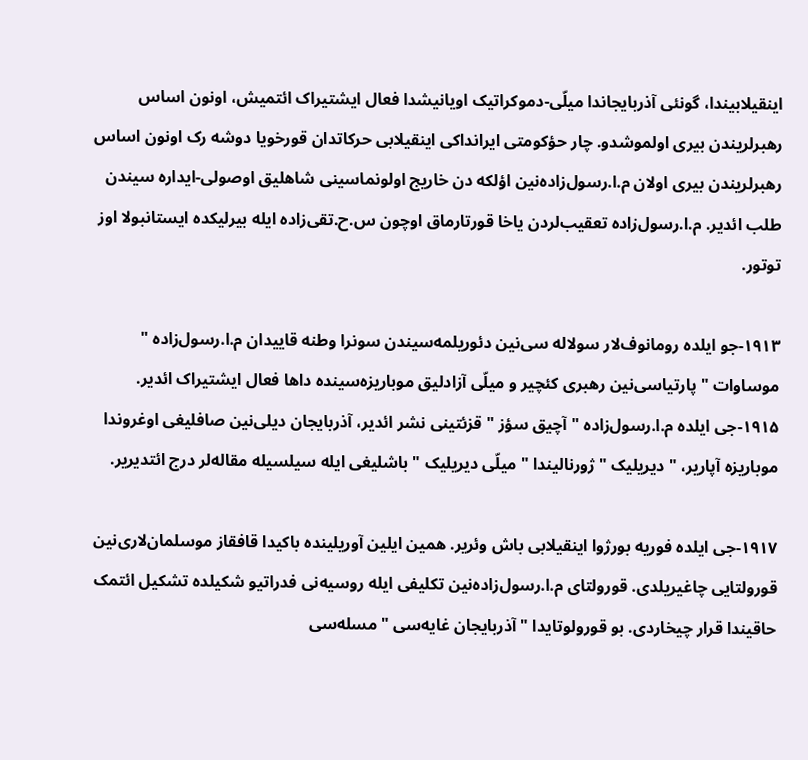اینقیلابیندا، گونئی آذربایجاندا میلّی-دموکراتیک اویانیشدا فعال ایشتیراک ائتمیش، اونون اساس رهبرلریندن بیری اولموشدو. چار حؤکومتی ایرانداکی اینقیلابی حرکاتدان قورخویا دوشه رک اونون اساس رهبرلریندن بیری اولان م.ا.رسول‌زاده‌نین اؤلکه دن خاریج اولونماسینی شاهلیق اوصولی-ایداره سیندن طلب ائدیر. م.ا.رسول‌زاده تعقیب‌لردن یاخا قورتارماق اوچون س.ح.تقی‌زاده ایله بیرلیکده ایستانبولا اوز توتور.

۱۹۱۳-جو ایلده رومانوف‌لار سولاله سی‌نین دئوریلمه‌سیندن سونرا وطنه قاییدان م.ا.رسول‌زاده " موساوات " پارتیاسی‌نین رهبری کئچیر و میلّی آزادلیق موباریزه‌سینده داها فعال ایشتیراک ائدیر. ۱۹۱۵-جی ایلده م.ا.رسول‌زاده " آچیق سؤز " قزئتینی نشر ائدیر، آذربایجان دیلی‌نین صافلیغی اوغروندا موباریزه آپاریر، " دیریلیک " ژورنالیندا " میلّی دیریلیک " باشلیغی ایله سیلسیله مقاله‌لر درج ائتدیریر.

۱۹۱۷-جی ایلده فوریه بورژوا اینقیلابی باش وئریر. همین ایلین آوریلینده باکیدا قافقاز موسلمان‌لاری‌نین قورولتایی چاغیریلدی. قورولتای م.ا.رسول‌زاده‌نین تکلیفی ایله روسیه‌نی فدراتیو شکیلده تشکیل ائتمک حاقیندا قرار چیخاردی. بو قورولوتایدا " آذربایجان غایه‌سی " مسله‌سی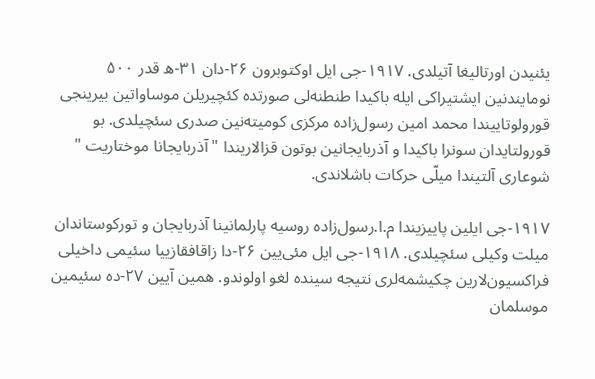یئنیدن اورتالیغا آتیلدی. ۱۹۱۷-جی ایل اوکتوبرون ۲۶-دان ۳۱-ه قدر ۵۰۰ نومایندنین ایشتیراکی ایله باکیدا طنطنه‌لی صورتده کئچیریلن موساواتین بیرینجی قورولوتاییندا محمد امین رسول‌زاده مرکزی کومیته‌نین صدری سئچیلدی. بو قورولتایدان سونرا باکیدا و آذربایجانین بوتون قزالاریندا " آذربایجانا موختاریت " شوعاری آلتیندا میلّی حرکات باشلاندی.

۱۹۱۷-جی ایلین پاییزیندا م.ا.رسول‌زاده روسیه پارلمانینا آذربایجان و تورکوستاندان میلت وکیلی سئچیلدی. ۱۹۱۸-جی ایل مئی‌یین ۲۶-دا زاقافقازییا سئیمی داخیلی فراکسیون‌لارین چکیشمه‌لری نتیجه سینده لغو اولوندو. همین آیین ۲۷-ده سئیمین موسلمان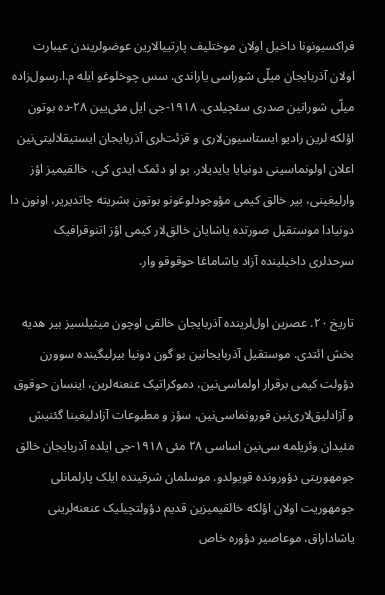فراکسیونونا داخیل اولان موختلیف پارتییالارین عوضولریندن عیبارت اولان آذربایجان میلّی شوراسی یاراندی. سس چوخلوغو ایله م.ا.رسول‌زاده میلّی شورانین صدری سئچیلدی. ۱۹۱۸-جی ایل مئی‌یین ۲۸-ده بوتون اؤلکه لرین رادیو ایستاسیون‌لاری و قزئت‌لری آذربایجان ایستیقلالیتی‌نین اعلان اولونماسینی دونیایا یایدیلار. بو او دئمک ایدی کی، خالقیمیز اؤز وارلیغینی، بیر خالق کیمی مؤوجودلوغونو بوتون بشریته چاتدیریر، اونون دا دونیادا موستقیل صورتده یاشایان خالق‌لار کیمی اؤز اتنوقرافیک سرحدلری داخیلینده آزاد یاشاماغا حوقوقو وار.

تاریخ ۲۰. عصرین اول‌لرینده آذربایجان خالقی اوچون میثیلسیز بیر هدیه بخش ائتدی. موستقیل آذربایجانین بو گون دونیا بیرلیگینده سوورن دؤولت کیمی برقرار اولماسی‌نین، دموکراتیک عنعنه‌لرین، اینسان حوقوق و آزادلیق‌لاری‌نین قورونماسی‌نین، سؤز و مطبوعات آزادلیغینا گئنیش مئیدان وئریلمه سی‌نین اساسی ۲۸ مئی ۱۹۱۸-جی ایلده آذربایجان خالق جومهوریتی دؤورونده قویولدو. موسلمان شرقینده ایلک پارلمانلی جومهوریت اولان اؤلکه خالقیمیزین قدیم دؤولتچیلیک عنعنه‌لرینی یاشاداراق، موعاصیر دؤوره خاص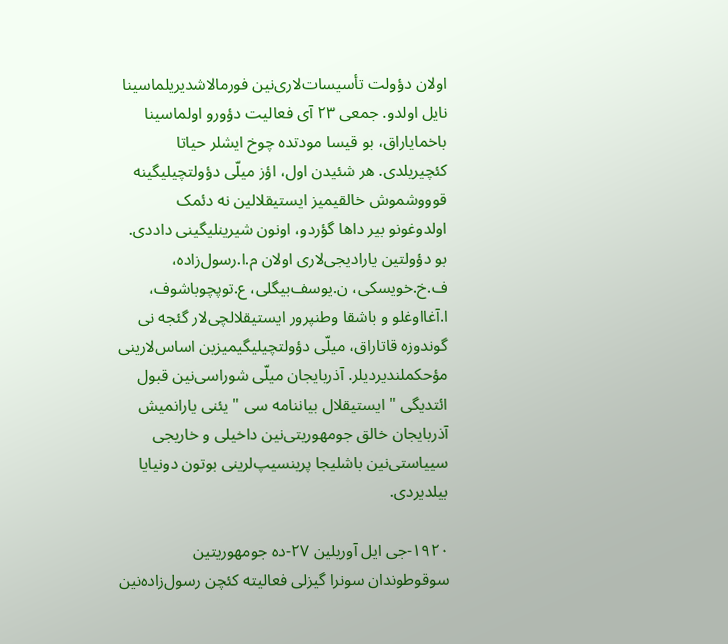اولان دؤولت تأسیسات‌لاری‌نین فورمالاشدیریلماسینا نایل اولدو. جمعی ۲۳ آی فعالیت دؤورو اولماسینا باخمایاراق، بو قیسا مودتده چوخ ایشلر حیاتا کئچیریلدی. هر شئیدن اول، اؤز میلّی دؤولتچیلیگینه قوووشموش خالقیمیز ایستیقلالین نه دئمک اولدوغونو بیر داها گؤردو، اونون شیرینلیگینی داددی. بو دؤولتین یارادیجی‌لاری اولان م.ا.رسول‌زاده، ف.خ.خویسکی، ن.یوسف‌بیگلی، ع.توپچوباشوف، ا.آغااوغلو و باشقا وطنپرور ایستیقلالچی‌لار گئجه نی گوندوزه قاتاراق، میلّی دؤولتچیلیگیمیزین اساس‌لارینی مؤحکملندیردیلر. آذربایجان میلّی شوراسی‌نین قبول ائتدیگی " ایستیقلال بیاننامه سی " یئنی یارانمیش آذربایجان خالق جومهوریتی‌نین داخیلی و خاریجی سییاستی‌نین باشلیجا پرینسیپ‌لرینی بوتون دونیایا بیلدیردی.

۱۹۲۰-جی ایل آوریلین ۲۷-ده جومهوریتین سوقوطوندان سونرا گیزلی فعالیته کئچن رسول‌زاده‌نین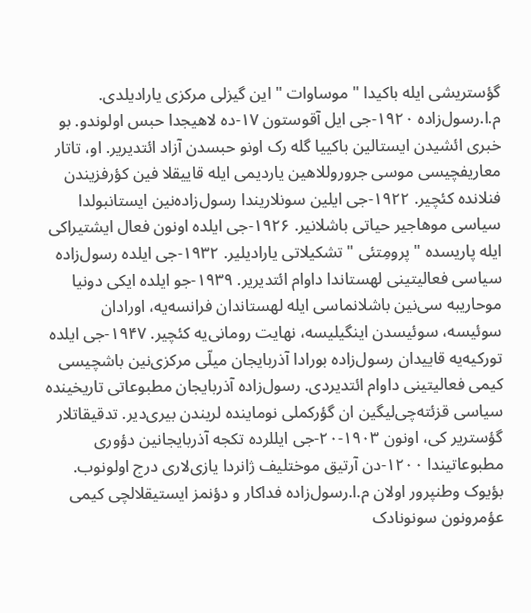گؤستریشی ایله باکیدا " موساوات " این گیزلی مرکزی یارادیلدی. م.ا.رسول‌زاده ۱۹۲۰-جی ایل آقوستون ۱۷-ده لاهیجدا حبس اولوندو. بو خبری ائشیدن ایستالین باکییا گله رک اونو حبسدن آزاد ائتدیریر. او، تاتار معاریفچیسی موسی جروروللاهین یاردیمی ایله قاییقلا فین کؤرفزیندن فنلانده کئچیر. ۱۹۲۲-جی ایلین سونلاریندا رسول‌زاده‌نین ایستانبولدا سیاسی موهاجیر حیاتی باشلانیر. ۱۹۲۶-جی ایلده اونون فعال ایشتیراکی ایله پاریسده " پرومِتئی " تشکیلاتی یارادیلیر. ۱۹۳۲-جی ایلده رسول‌زاده سیاسی فعالیتینی لهستاندا داوام ائتدیریر. ۱۹۳۹-جو ایلده ایکی دونیا موحاریبه سی‌نین باشلانماسی ایله لهستاندان فرانسه‌یه، اورادان سوئیسه، سوئیسدن اینگیلیسه، نهایت رومانی‌یه کئچیر. ۱۹۴۷-جی ایلده تورکیه‌یه قاییدان رسول‌زاده بورادا آذربایجان میلّی مرکزی‌نین باشچیسی کیمی فعالیتینی داوام ائتدیردی. رسول‌زاده آذربایجان مطبوعاتی تاریخینده سیاسی قزئته‌چی‌لیگین ان گؤرکملی نوماینده لریندن بیری‌دیر. تدقیقاتلار گؤستریر کی، اونون ۱۹۰۳-۲۰-جی ایللرده تکجه آذربایجانین دؤوری مطبوعاتیندا ۱۲۰۰-دن آرتیق موختلیف ژانردا یازی‌لاری درج اولونوب. بؤیوک وطنپرور اولان م.ا.رسول‌زاده فداکار و دؤنمز ایستیقلالچی کیمی عؤمرونون سونونادک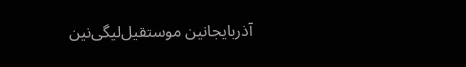آذربایجانین موستقیل‌لیگی‌نین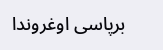برپاسی اوغروندا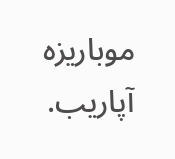موباریزه آپاریب.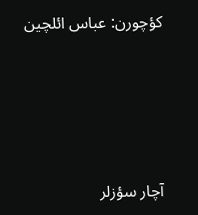کؤچورن: عباس ائلچین




آچار سؤزلر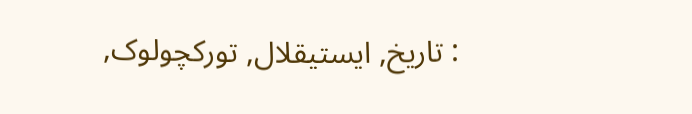: تاریخ, ایستیقلال, تورکچولوک,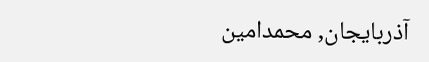آذربایجان, محمدامین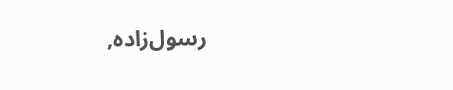رسول‌زاده,